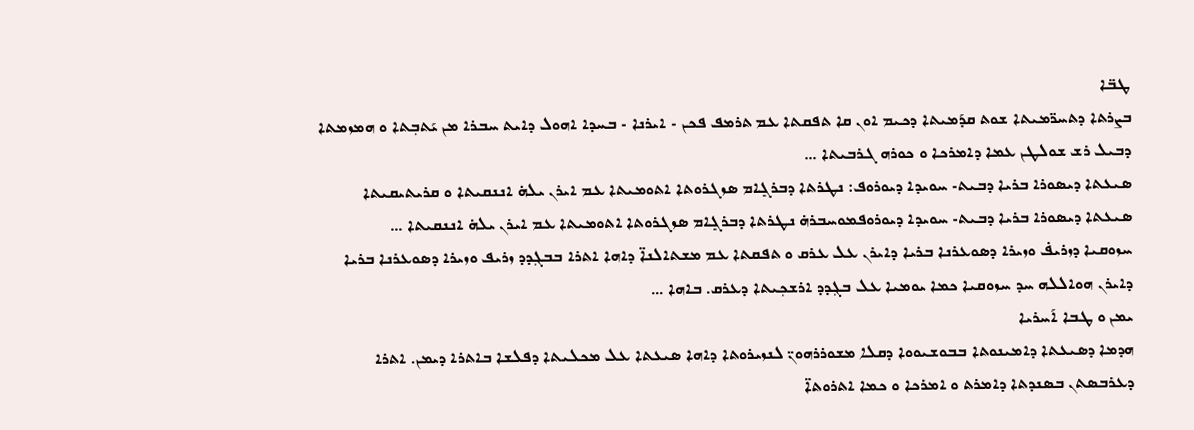ܛܒ̈ܐ
ܒܨܪܬܐ ܕܬܚܪ̈ܡܝܬܐ ܫܘܬ ܩܕܰܡܝܬܐ ܕܟܝܡ ܐܘܢ ܩܐ ܬܦܩܬܐ ܥܡ ܬܪܡܦ ܦܟܢ - ܐܝܪܢܐ - ܒܚܕܐ ܐܗܘܠ ܕܐܝܬ ܚܒܪܐ ܡܢ ܝܰܬܒܼܬܐ ܘ ܗܡܙܡܬܐ ܕܒܝܠ ܪܫ ܫܘܠܛܢ ܥܡܐ ܕܐܡܪܟܐ ܘ ܟܘܪܗ ܓܪܒܝܬܐ …
ܣܝܥܬܐ ܕܝܣܘܪܐ ܒܪܝܐ ܕܒܝܬ- ܚܘܝܕܐ ܕܝܘܪܘܦ: ܢܛܪܬܐ ܕܒܪܓܻܐܡ ܣܙܓܪܘܬܐ ܐܬܘܡܝܬܐ ܥܡ ܐܝܪܢ ܝܠܗ̇ ܐܢܢܩܝܬܐ ܘ ܩܪܝܬܝܩܝܬܐ ܣܝܥܬܐ ܕܝܣܘܪܐ ܒܪܝܐ ܕܒܝܬ- ܚܘܝܕܐ ܕܝܘܪܘܦܡܘܚܒܪܗ̇ ܢܛܪܬܐ ܕܒܪܓܻܐܡ ܣܙܓܪܘܬܐ ܐܬܘܡܝܬܐ ܥܡ ܐܝܪܢ ܝܠܗ̇ ܐܢܢܩܝܬܐ …
ܚܙܘܩܝܐ ܕܙܪܝܦ̇ ܘܙܝܪܐ ܕܣܘܥܪܢܐ ܒܪܝܐ ܕܐܝܪܢ ܥܠ ܥܪܩ ܘ ܬܦܩܬܐ ܥܡ ܡܫܬܐܠܢܐ̈ ܕܐܗܐ ܐܬܪܐ ܒܒܓܼܕܕ ܙܪܝܦ ܘܙܝܪܐ ܕܣܘܥܪܢܐ ܒܪܝܐ ܕܐܝܪܢ ܗܘܐܠܠܗ ܚܕ ܚܙܘܩܝܐ ܟܡܐ ܝܘܡܝܐ ܥܠ ܒܓܼܕܕ ܐܪܫܟܼܝܬܐ ܕܥܪܩ. ܒܐܗܐ …
ܝܡܢ ܘ ܛܒܐ ܐܰܚܪܝܐ
ܗܕܡܐ ܕܣܝܥܬܐ ܕܐܡܝܢܘܬܐ ܒܒܘܫܝܘܘܐ ܕܩܠܐ ܡܫܘܪܪܗܘܢ̈ ܠܢܙܝܪܘܬܐ ܕܐܗܐ ܣܝܥܬܐ ܥܠ ܡܟܠܝܬܐ ܕܦܠܫܐ ܒܐܬܪܐ ܕܝܡܢ. ܐܬܪܐ ܕܥܪܒܣܬܢ ܒܣܢܕܬܐ ܕܐܡܪܬ ܘ ܐܡܪܟܐ ܘ ܟܡܐ ܐܬܪܘܬܐ̈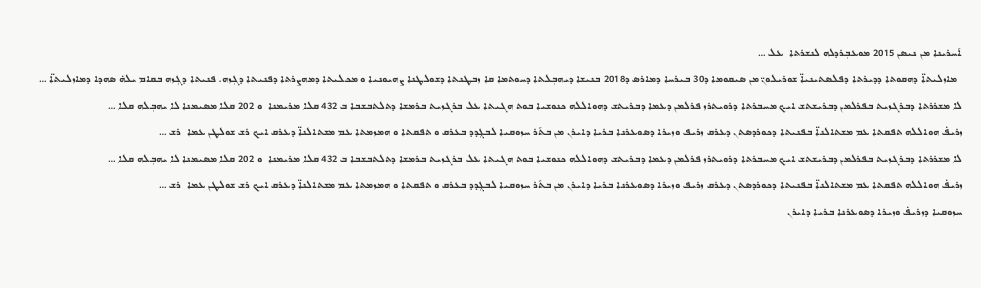ܐܰܚܪܝܢܐ ܡܢ ܢܝܣܢ 2015 ܡܘܥܒܼܪܕܠܗ ܠܢܫܪܬܐ  ܥܠ …
  ܡܐܙܠܝܬܐ̈ ܕܗܩܘܬܐ ܕܕܝܪܬܐ ܕܦܠܣܬܝܢܝܐ̈ ܫܘܪܝܠܘܢ̈ ܡܢ ܣܝܩܘܡܐ ܕ30 ܒܝܪܚܐ ܕܡܐܪܣ ܕ2018 ܒܢܝܫܐ ܕܝܗܒܼܠܬܐ ܕܚܘܬܡܐ ܩܐ ܙܒܛܢܬܐ ܕܫܘܠܛܢܐ ܨܗܝܘܢܝܐ ܘ ܡܟܠܝܬܐ ܕܡܗܨܪܬܐ ܕܦܢܝܬܐ ܕܓܼܙܗ. ܦܢܝܬܐ ܕܓܼܙܗ ܒܩܐܡ ܝܠܗ̇ ܣܗܕܐ ܕܡܐܙܠܝܬܐ̈ …
ܠܐ ܡܫܪܪܬܐ ܕܒܪܓܙܝܬ ܒܦܪܠܡܢ ܕܒܪܝܫܬܫ ܐܝܟ ܡܚܒܪܬܐ ܕܪܘܝܬܪܙ ܦܪܠܡܢ ܕܥܡܐ ܕܒܪܝܬܫ ܕܗܘܐܠܠܗ ܟܢܘܫܝܐ ܒܘܬ ܗܓܝܬܐ ܥܠ ܒܪܓܙܝܬ ܒܪܡܫܐ ܕܬܠܬܒܫܒܐ ܒ 432 ܩܠܐ ܡܪܝܡܢܐ  ܘ 202 ܩܠܐ ܡܣܝܡܢܐ ܠܐ ܝܗܒܼܠܗ ܩܠܐ …
ܙܪܝܦ̇ ܗܘܐܠܠܗ ܬܦܩܬܐ ܥܡ ܡܫܬܐܠܢܐ̈ ܒܦܢܝܬܐ ܕܟܘܪܕܣܬܢ ܕܥܪܩ ܙܪܝܦ ܘܙܝܪܐ ܕܣܘܥܪܢܐ ܒܪܝܐ ܕܐܝܪܢ ܡܢ ܒܬܰܪ ܚܙܘܩܝܐ ܠܒܓܼܕܕ ܒܥܪܩ ܘ ܬܦܩܬܐ ܘ ܗܡܙܡܬܐ ܥܡ ܡܫܬܐܠܢܐ̈ ܕܥܪܩ ܐܝܟ ܪܫ ܫܘܠܛܢ ܥܡܐ  ܪܫ …
ܠܐ ܡܫܪܪܬܐ ܕܒܪܓܙܝܬ ܒܦܪܠܡܢ ܕܒܪܝܫܬܫ ܐܝܟ ܡܚܒܪܬܐ ܕܪܘܝܬܪܙ ܦܪܠܡܢ ܕܥܡܐ ܕܒܪܝܬܫ ܕܗܘܐܠܠܗ ܟܢܘܫܝܐ ܒܘܬ ܗܓܝܬܐ ܥܠ ܒܪܓܙܝܬ ܒܪܡܫܐ ܕܬܠܬܒܫܒܐ ܒ 432 ܩܠܐ ܡܪܝܡܢܐ  ܘ 202 ܩܠܐ ܡܣܝܡܢܐ ܠܐ ܝܗܒܼܠܗ ܩܠܐ …
ܙܪܝܦ̇ ܗܘܐܠܠܗ ܬܦܩܬܐ ܥܡ ܡܫܬܐܠܢܐ̈ ܒܦܢܝܬܐ ܕܟܘܪܕܣܬܢ ܕܥܪܩ ܙܪܝܦ ܘܙܝܪܐ ܕܣܘܥܪܢܐ ܒܪܝܐ ܕܐܝܪܢ ܡܢ ܒܬܰܪ ܚܙܘܩܝܐ ܠܒܓܼܕܕ ܒܥܪܩ ܘ ܬܦܩܬܐ ܘ ܗܡܙܡܬܐ ܥܡ ܡܫܬܐܠܢܐ̈ ܕܥܪܩ ܐܝܟ ܪܫ ܫܘܠܛܢ ܥܡܐ  ܪܫ …
ܚܙܘܩܝܐ ܕܙܪܝܦ̇ ܘܙܝܪܐ ܕܣܘܥܪܢܐ ܒܪܝܐ ܕܐܝܪܢ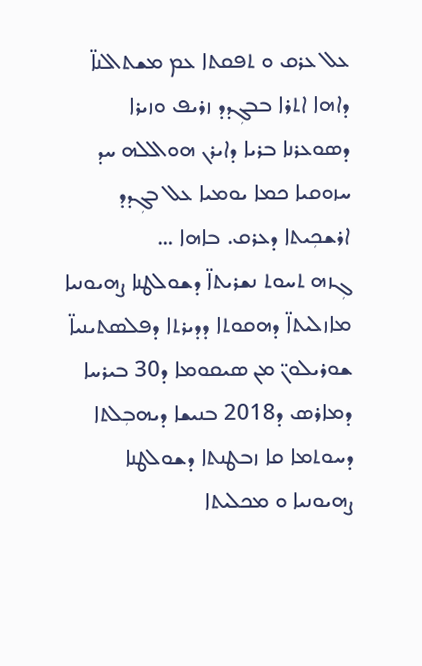ܥܠ ܥܪܩ ܘ ܬܦܩܬܐ ܥܡ ܡܫܬܐܠܢܐ̈ ܕܐܗܐ ܐܬܪܐ ܒܒܓܼܕܕ ܙܪܝܦ ܘܙܝܪܐ ܕܣܘܥܪܢܐ ܒܪܝܐ ܕܐܝܪܢ ܗܘܐܠܠܗ ܚܕ ܚܙܘܩܝܐ ܟܡܐ ܝܘܡܝܐ ܥܠ ܒܓܼܕܕ ܐܪܫܟܼܝܬܐ ܕܥܪܩ. ܒܐܗܐ …
ܓܼܙܗ ܬܚܘܬ ܢܫܪܝܬܐ̈ ܕܫܘܠܛܢܐ ܨܗܝܘܢܝܐ ܡܐܙܠܝܬܐ̈ ܕܗܩܘܬܐ ܕܕܝܪܬܐ ܕܦܠܣܬܝܢܝܐ̈ ܫܘܪܝܠܘܢ̈ ܡܢ ܣܝܩܘܡܐ ܕ30 ܒܝܪܚܐ ܕܡܐܪܣ ܕ2018 ܒܢܝܫܐ ܕܝܗܒܼܠܬܐ ܕܚܘܬܡܐ ܩܐ ܙܒܛܢܬܐ ܕܫܘܠܛܢܐ ܨܗܝܘܢܝܐ ܘ ܡܟܠܝܬܐ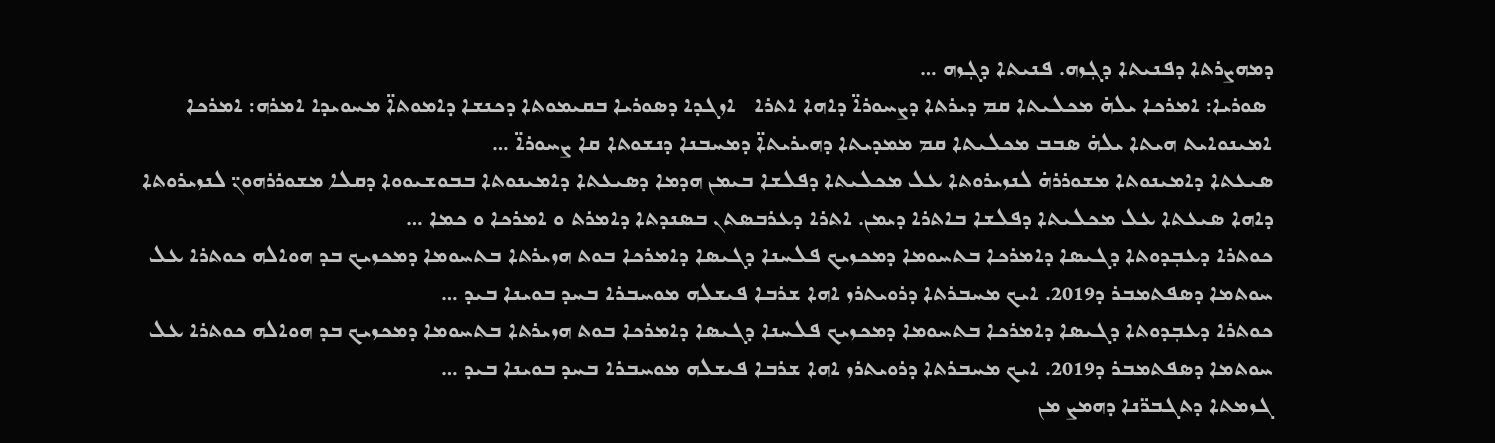ܕܡܗܨܪܬܐ ܕܦܢܝܬܐ ܕܓܼܙܗ. ܦܢܝܬܐ ܕܓܼܙܗ …
 ܣܘܪܝܐ: ܐܡܪܟܐ ܝܠܗ̇ ܡܟܠܝܬܐ ܩܡ ܕܝܪܬܐ ܕܨܚܘܪܐ̈ ܕܐܗܐ ܐܬܪܐ   ܐܙܓܕܐ ܕܣܘܪܝܐ ܒܩܝܡܘܬܐ ܕܟܢܫܐ ܕܐܡܘܬܐ̈ ܡܚܘܝܕܐ ܐܡܪܗ: ܐܡܪܟܐ ܐܡܝܢܘܐܝܬ ܗܝܬܐ ܝܠܗ̇ ܣܒܒ ܡܟܠܝܬܐ ܩܡ ܡܡܕܝܬܐ ܕܗܝܪܝܬܐ̈ ܕܡܚܒܢܐ ܕܢܫܘܬܐ ܩܐ ܨܚܘܪܐ̈ …
ܣܝܥܬܐ ܕܐܡܝܢܘܬܐ ܡܫܘܪܪܗ̇ ܠܢܙܝܪܘܬܐ ܥܠ ܡܟܠܝܬܐ ܕܦܠܫܐ ܒܝܡܢ ܗܕܡܐ ܕܣܝܥܬܐ ܕܐܡܝܢܘܬܐ ܒܒܘܫܝܘܘܐ ܕܩܠܐ ܡܫܘܪܪܗܘܢ̈ ܠܢܙܝܪܘܬܐ ܕܐܗܐ ܣܝܥܬܐ ܥܠ ܡܟܠܝܬܐ ܕܦܠܫܐ ܒܐܬܪܐ ܕܝܡܢ. ܐܬܪܐ ܕܥܪܒܣܬܢ ܒܣܢܕܬܐ ܕܐܡܪܬ ܘ ܐܡܪܟܐ ܘ ܟܡܐ …
ܟܘܬܪܐ ܕܥܒܼܕܘܬܐ ܕܓܝܣܐ ܕܐܡܪܟܐ ܒܬܚܘܡܐ ܕܡܟܙܝܟ ܦܠܚܢܐ ܕܓܝܣܐ ܕܐܡܪܟܐ ܒܘܬ ܗܙܝܪܬܐ ܒܬܚܘܡܐ ܕܡܟܙܝܟ ܒܕ ܗܘܐܠܗ ܟܘܬܪܐ ܥܠ ܚܘܬܡܐ ܕܣܦܬܡܒܪ ܕ2019. ܐܝܟ ܡܚܒܪܬܐ ܕܪܘܝܬܪܙ ܐܗܐ ܫܪܒܐ ܦܝܫܠܗ ܡܘܚܒܪܐ ܒܚܕ ܒܘܝܢܐ ܒܝܕ …
ܟܘܬܪܐ ܕܥܒܼܕܘܬܐ ܕܓܝܣܐ ܕܐܡܪܟܐ ܒܬܚܘܡܐ ܕܡܟܙܝܟ ܦܠܚܢܐ ܕܓܝܣܐ ܕܐܡܪܟܐ ܒܘܬ ܗܙܝܪܬܐ ܒܬܚܘܡܐ ܕܡܟܙܝܟ ܒܕ ܗܘܐܠܗ ܟܘܬܪܐ ܥܠ ܚܘܬܡܐ ܕܣܦܬܡܒܪ ܕ2019. ܐܝܟ ܡܚܒܪܬܐ ܕܪܘܝܬܪܙ ܐܗܐ ܫܪܒܐ ܦܝܫܠܗ ܡܘܚܒܪܐ ܒܚܕ ܒܘܝܢܐ ܒܝܕ …
ܓܙܡܬܐ ܕܬܓܒܪ̈ܢܐ ܕܗܡܨ ܡܢ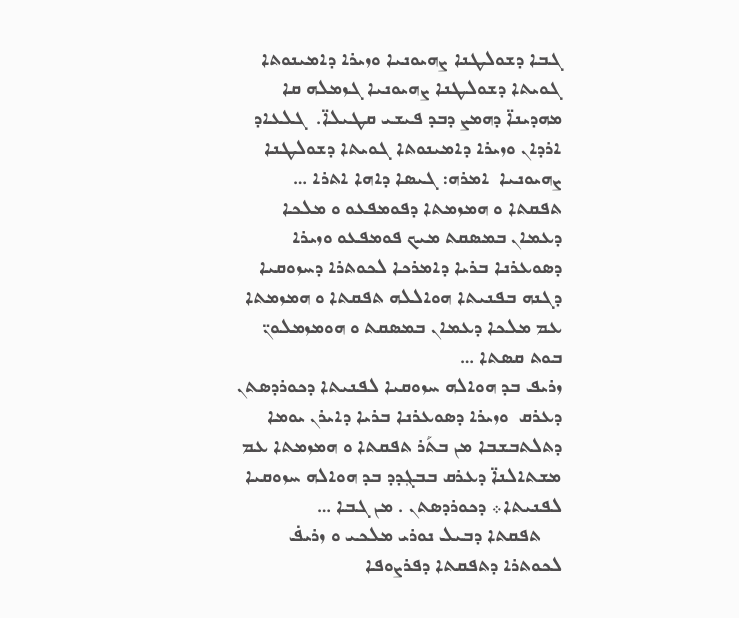ܓܒܐ ܕܫܘܠܛܢܐ ܨܗܝܘܢܝܐ ܘܙܝܪܐ ܕܐܡܝܢܘܬܐ ܓܘܝܬܐ ܕܫܘܠܛܢܐ ܨܗܝܘܢܝܐ ܓܙܡܠܗ ܩܐ ܡܗܕܝܢܐ̈ ܕܗܡܨ ܕܒܕ ܦܝܫܝ ܩܛܝܠܐ̈.  ܓܠܥܐܕ ܐܪܕܐܢ ܘܙܝܪܐ ܕܐܡܝܢܘܬܐ ܓܘܝܬܐ ܕܫܘܠܛܢܐ ܨܗܝܘܢܝܐ  ܐܡܪܗ: ܓܝܣܐ ܕܐܗܐ ܐܬܪܐ …
ܬܦܩܬܐ ܘ ܗܡܙܡܬܐ ܕܦܘܡܦܥܘ ܘ ܡܠܟܐ ܕܥܡܐܢ ܒܡܣܩܬ ܡܝܟ ܦܘܡܦܥܘ ܘܙܝܪܐ ܕܣܘܥܪܢܐ ܒܪܝܐ ܕܐܡܪܟܐ ܠܟܘܬܪܐ ܕܚܙܘܩܝܐ ܕܓܢܗ ܒܦܢܝܬܐ ܗܘܐܠܠܗ ܬܦܩܬܐ ܘ ܗܡܙܡܬܐ ܥܡ ܡܠܟܐ ܕܥܡܐܢ ܒܡܣܩܬ ܘ ܗܘܡܙܡܠܘܢ̈ ܒܘܬ ܩܣܬܐ …
ܙܪܝܦ ܒܕ ܗܘܐܠܗ ܚܙܘܩܝܐ ܠܦܢܝܬܐ ܕܟܘܪܕܣܬܢ ܕܥܪܩ  ܘܙܝܪܐ ܕܣܘܥܪܢܐ ܒܪܝܐ ܕܐܝܪܢ ܝܘܡܐ ܕܬܠܬܒܫܒܐ ܡܢ ܒܬܰܪ ܬܦܩܬܐ ܘ ܗܡܙܡܬܐ ܥܡ ܡܫܬܐܠܢܐ̈ ܕܥܪܩ ܒܒܓܼܕܕ ܒܕ ܗܘܐܠܗ ܚܙܘܩܝܐ ܠܦܢܝܬܐ܀ ܕܟܘܪܕܣܬܢ . ܡܢ ܓܒܐ …
    ܬܦܩܬܐ ܕܒܝܠ ܢܘܪܝ ܡܠܟܝ ܘ ܙܪܝܦ̇ ܠܟܘܬܪܐ ܕܬܦܩܬܐ ܕܦܪܨܘܦܐ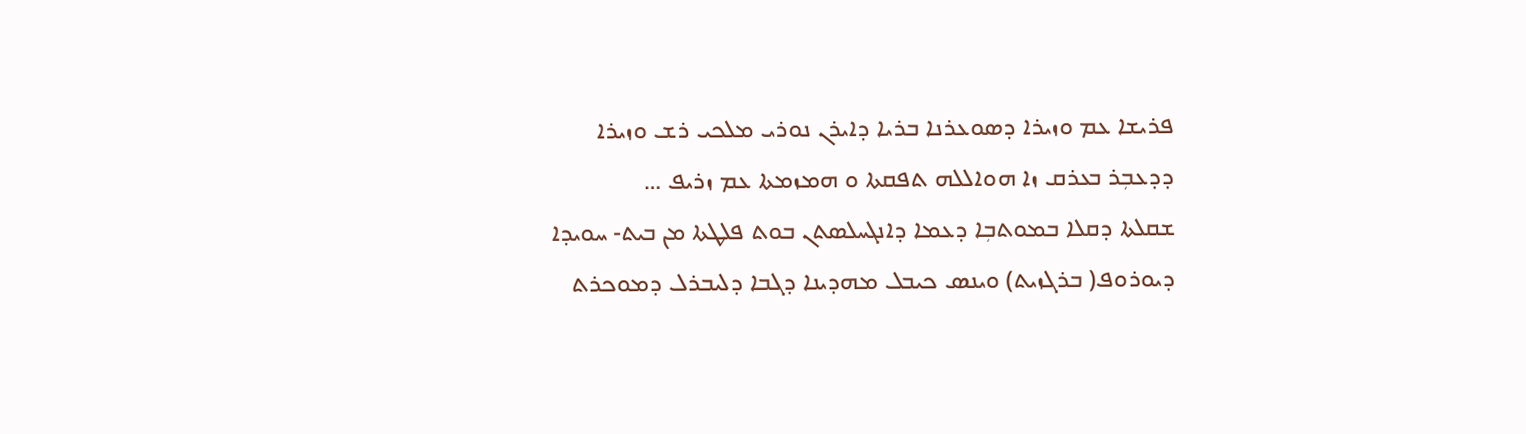ܦܪܝܫܐ ܥܡ ܘܙܝܪܐ ܕܣܘܥܪܢܐ ܒܪܝܐ ܕܐܝܪܢ ܢܘܪܝ ܡܠܟܝ ܪܫ ܘܙܝܪܐ ܕܕܥܒܼܪ ܒܥܪܩ ܙܐ ܗܘܐܠܠܗ ܬܦܩܬܐ ܘ ܗܡܙܡܬܐ ܥܡ ܙܪܝܦ …
ܫܩܠܬܐ ܕܩܠܐ ܒܡܘܬܒܼܐ ܕܥܡܐ ܕܐܢܓܚܠܣܬܢ ܒܘܬ ܦܠܛܬܐ ܡܢ ܒܝܬ- ܚܘܝܕܐ ܕܝܘܪܘܦ( ܒܪܓܙܝܬ) ܘܝܢܣ ܟܝܒܠ ܡܗܕܝܢܐ ܕܓܒܐ ܕܠܝܒܪܠ ܕܡܘܟܪܬ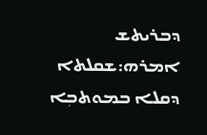ܕܒܪܝܬܫ ܐܡܪܗ:ܫܩܠܬܐ ܕܩܠܐ ܒܡܘܬܒܼܐ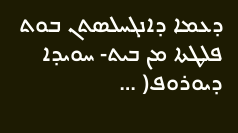ܕܥܡܐ ܕܐܢܓܚܠܣܬܢ ܒܘܬ ܦܠܛܬܐ ܡܢ ܒܝܬ- ܚܘܝܕܐ ܕܝܘܪܘܦ( …